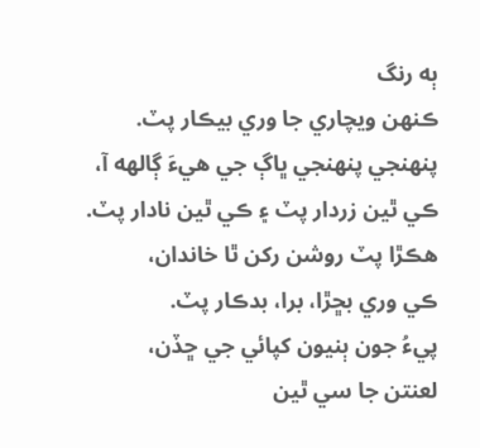ٻه رنگ
ڪنهن ويچاري جا وري بيڪار پٽ.
پنهنجي پنهنجي ڀاڳ جي هيءَ ڳالهه آ،
ڪي ٿين زردار پٽ ۽ ڪي ٿين نادار پٽ.
هڪڙا پٽ روشن رکن ٿا خاندان،
ڪي وري بڇڙا، برا، بدڪار پٽ.
پيءُ جون ٻنيون کپائي جي ڇڏن،
لعنتن جا سي ٿين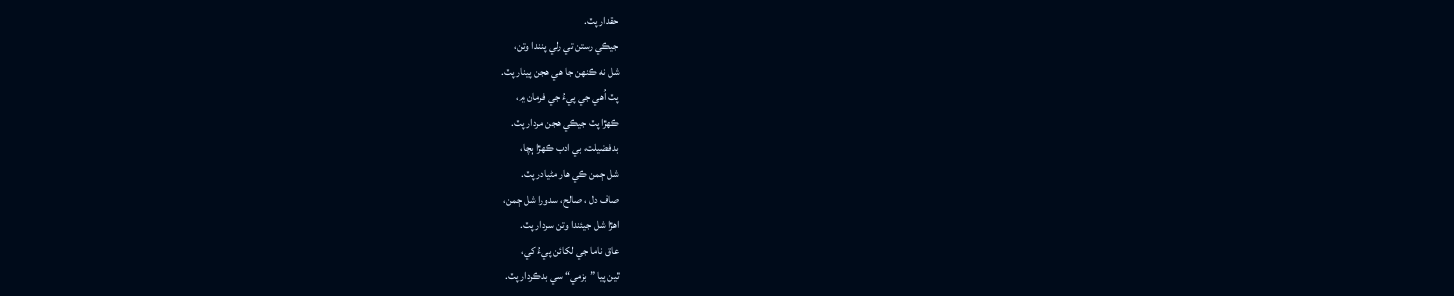حقدار پٽ.
جيڪي رستن تي رلي پنندا وتن،
شل نه ڪنهن جا هي هجن پينار پٽ.
پٽ اُهي جي پيءُ جي فرمان ۾،
ڪهڙا پٽ جيڪي هجن مردار پٽ.
بدفضيلت، بي ادب ڪهڙا ٻچا،
شل ڄمن ڪي هار مڻيادر پٽ.
صاف دل ، صالح، سدورا شل ڄمن،
اهڙا شل جيئندا وتن سردار پٽ.
عاق ناما جي لکائن پيءُ کي،
ٿين پيا ”بزمي“ سي بدڪردار پٽ.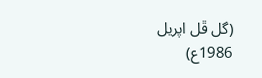(گل ڦل اپريل 1986ع)